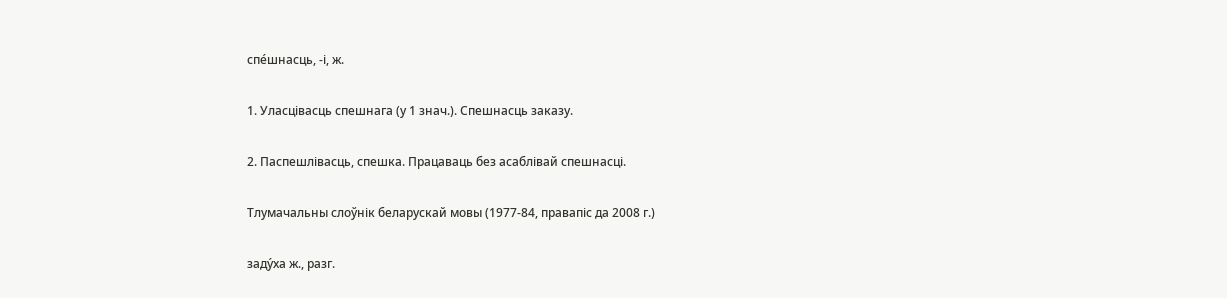спе́шнасць, ‑і, ж.

1. Уласцівасць спешнага (у 1 знач.). Спешнасць заказу.

2. Паспешлівасць, спешка. Працаваць без асаблівай спешнасці.

Тлумачальны слоўнік беларускай мовы (1977-84, правапіс да 2008 г.)

заду́ха ж., разг.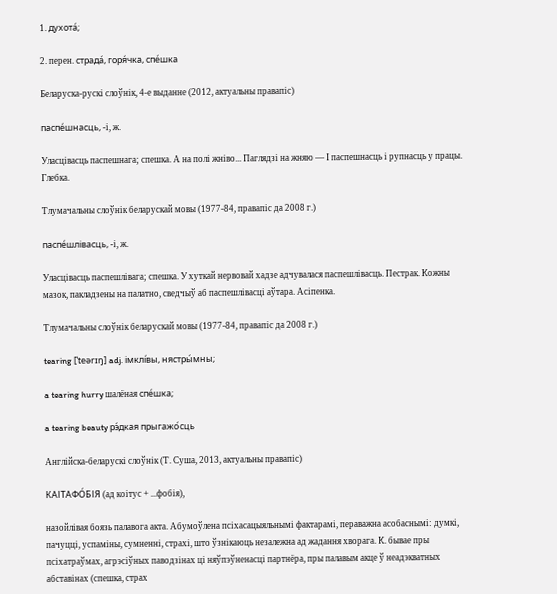1. духота́;

2. перен. страда́, горя́чка, спе́шка

Беларуска-рускі слоўнік, 4-е выданне (2012, актуальны правапіс)

паспе́шнасць, ‑і, ж.

Уласцівасць паспешнага; спешка. А на полі жніво... Паглядзі на жняю — І паспешнасць і рупнасць у працы. Глебка.

Тлумачальны слоўнік беларускай мовы (1977-84, правапіс да 2008 г.)

паспе́шлівасць, ‑і, ж.

Уласцівасць паспешлівага; спешка. У хуткай нервовай хадзе адчувалася паспешлівасць. Пестрак. Кожны мазок, пакладзены на палатно, сведчыў аб паспешлівасці аўтара. Асіпенка.

Тлумачальны слоўнік беларускай мовы (1977-84, правапіс да 2008 г.)

tearing [ˈteərɪŋ] adj. імклі́вы, нястры́мны;

a tearing hurry шалёная спе́шка;

a tearing beauty рэ́дкая прыгажо́сць

Англійска-беларускі слоўнік (Т. Суша, 2013, актуальны правапіс)

КАІТАФО́БІЯ (ад коітус + ...фобія),

назойлівая боязь палавога акта. Абумоўлена псіхасацыяльнымі фактарамі, пераважна асобаснымі: думкі, пачуцці, успаміны, сумненні, страхі, што ўзнікаюць незалежна ад жадання хворага. К. бывае пры псіхатраўмах, агрэсіўных паводзінах ці няўпэўненасці партнёра, пры палавым акце ў неадэкватных абставінах (спешка, страх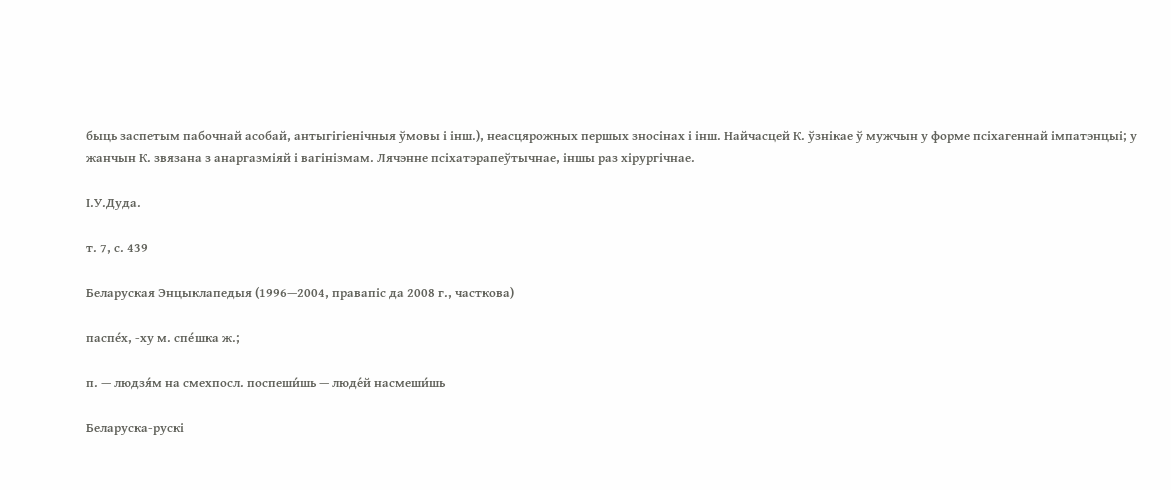быць заспетым пабочнай асобай, антыгігіенічныя ўмовы і інш.), неасцярожных першых зносінах і інш. Найчасцей К. ўзнікае ў мужчын у форме псіхагеннай імпатэнцыі; у жанчын К. звязана з анаргазміяй і вагінізмам. Лячэнне псіхатэрапеўтычнае, іншы раз хірургічнае.

І.У.Дуда.

т. 7, с. 439

Беларуская Энцыклапедыя (1996—2004, правапіс да 2008 г., часткова)

паспе́х, -ху м. спе́шка ж.;

п. — людзя́м на смехпосл. поспеши́шь — люде́й насмеши́шь

Беларуска-рускі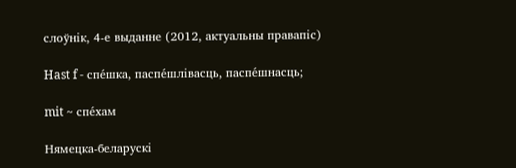слоўнік, 4-е выданне (2012, актуальны правапіс)

Hast f - спе́шка, паспе́шлівасць, паспе́шнасць;

mit ~ спе́хам

Нямецка-беларускі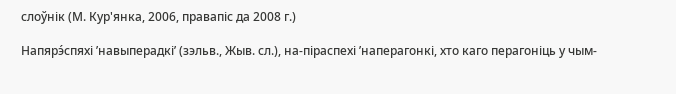слоўнік (М. Кур'янка, 2006, правапіс да 2008 г.)

Напярэ́спяхі ’навыперадкі’ (зэльв., Жыв. сл.), на‑піраспехі ’наперагонкі, хто каго перагоніць у чым-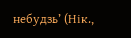небудзь’ (Нік.,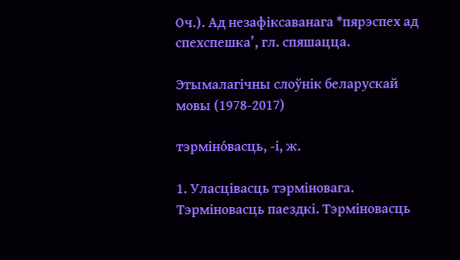Оч.). Ад незафіксаванага *пярэспех ад спехспешка’, гл. спяшацца.

Этымалагічны слоўнік беларускай мовы (1978-2017)

тэрміно́васць, ‑і, ж.

1. Уласцівасць тэрміновага. Тэрміновасць паездкі. Тэрміновасць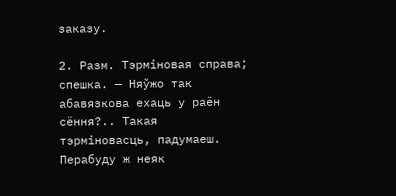заказу.

2. Разм. Тэрміновая справа; спешка. — Няўжо так абавязкова ехаць у раён сёння?.. Такая тэрміновасць, падумаеш. Перабуду ж неяк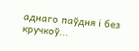аднаго паўдня і без кручкоў...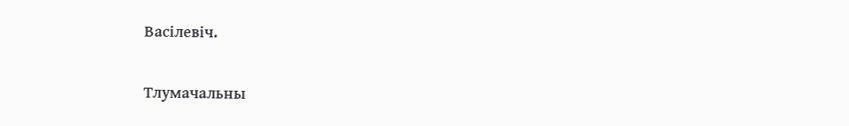Васілевіч.

Тлумачальны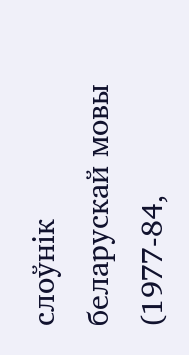слоўнік беларускай мовы (1977-84,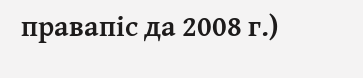правапіс да 2008 г.)